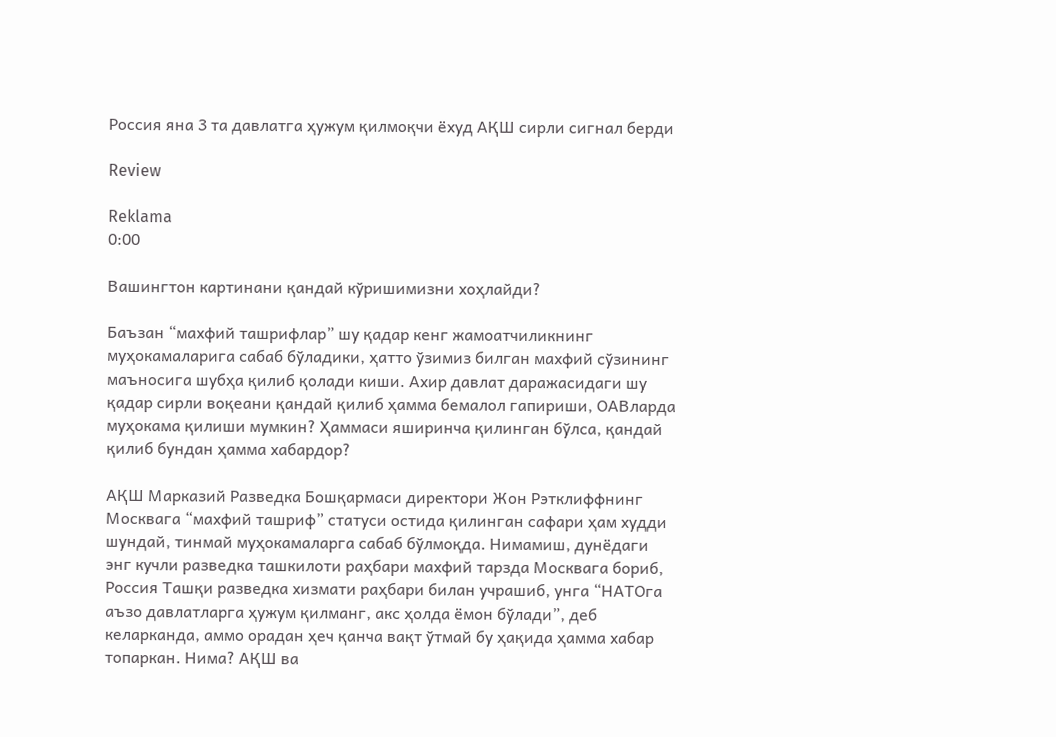Россия яна 3 та давлатга ҳужум қилмоқчи ёхуд АҚШ сирли сигнал берди

Review

Reklama
0:00

Вашингтон картинани қандай кўришимизни хоҳлайди?

Баъзан “махфий ташрифлар” шу қадар кенг жамоатчиликнинг муҳокамаларига сабаб бўладики, ҳатто ўзимиз билган махфий сўзининг маъносига шубҳа қилиб қолади киши. Ахир давлат даражасидаги шу қадар сирли воқеани қандай қилиб ҳамма бемалол гапириши, ОАВларда муҳокама қилиши мумкин? Ҳаммаси яширинча қилинган бўлса, қандай қилиб бундан ҳамма хабардор?

АҚШ Марказий Разведка Бошқармаси директори Жон Рэтклиффнинг Москвага “махфий ташриф” статуси остида қилинган сафари ҳам худди шундай, тинмай муҳокамаларга сабаб бўлмоқда. Нимамиш, дунёдаги энг кучли разведка ташкилоти раҳбари махфий тарзда Москвага бориб, Россия Ташқи разведка хизмати раҳбари билан учрашиб, унга “НАТОга аъзо давлатларга ҳужум қилманг, акс ҳолда ёмон бўлади”, деб келарканда, аммо орадан ҳеч қанча вақт ўтмай бу ҳақида ҳамма хабар топаркан. Нима? АҚШ ва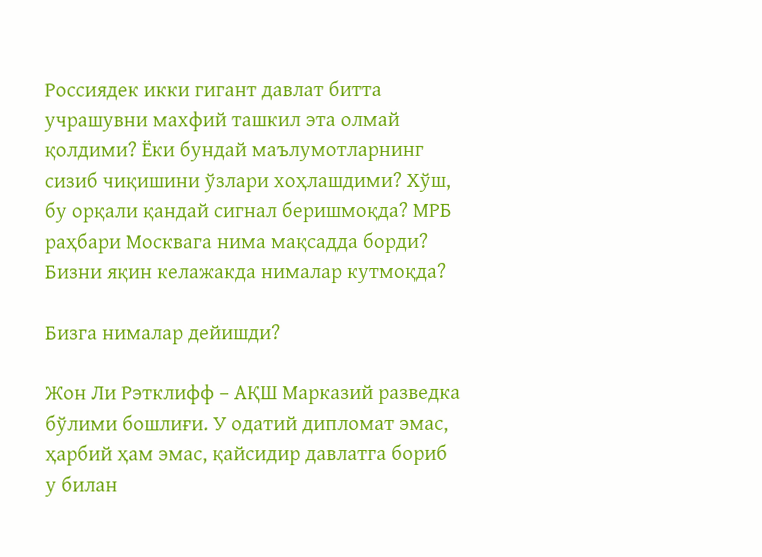Россиядек икки гигант давлат битта учрашувни махфий ташкил эта олмай қолдими? Ёки бундай маълумотларнинг сизиб чиқишини ўзлари хоҳлашдими? Хўш, бу орқали қандай сигнал беришмоқда? МРБ раҳбари Москвага нима мақсадда борди? Бизни яқин келажакда нималар кутмоқда?

Бизга нималар дейишди?

Жон Ли Рэтклифф – АҚШ Марказий разведка бўлими бошлиғи. У одатий дипломат эмас, ҳарбий ҳам эмас, қайсидир давлатга бориб у билан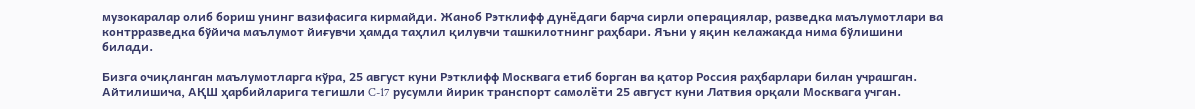музокаралар олиб бориш унинг вазифасига кирмайди. Жаноб Рэтклифф дунёдаги барча сирли операциялар, разведка маълумотлари ва контрразведка бўйича маълумот йиғувчи ҳамда таҳлил қилувчи ташкилотнинг раҳбари. Яъни у яқин келажакда нима бўлишини билади.

Бизга очиқланган маълумотларга кўра, 25 август куни Рэтклифф Москвага етиб борган ва қатор Россия раҳбарлари билан учрашган. Айтилишича, АҚШ ҳарбийларига тегишли C-17 русумли йирик транспорт самолёти 25 август куни Латвия орқали Москвага учган.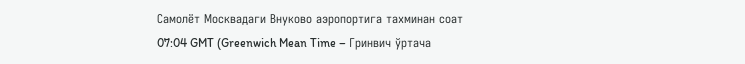Самолёт Москвадаги Внуково аэропортига тахминан соат 07:04 GMT (Greenwich Mean Time – Гринвич ўртача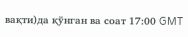вақти)да қўнган ва соат 17:00 GMT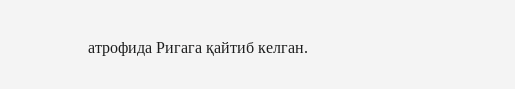атрофида Ригага қайтиб келган.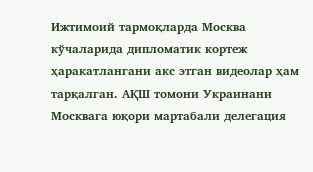Ижтимоий тармоқларда Москва кўчаларида дипломатик кортеж ҳаракатлангани акс этган видеолар ҳам тарқалган. АҚШ томони Украинани Москвага юқори мартабали делегация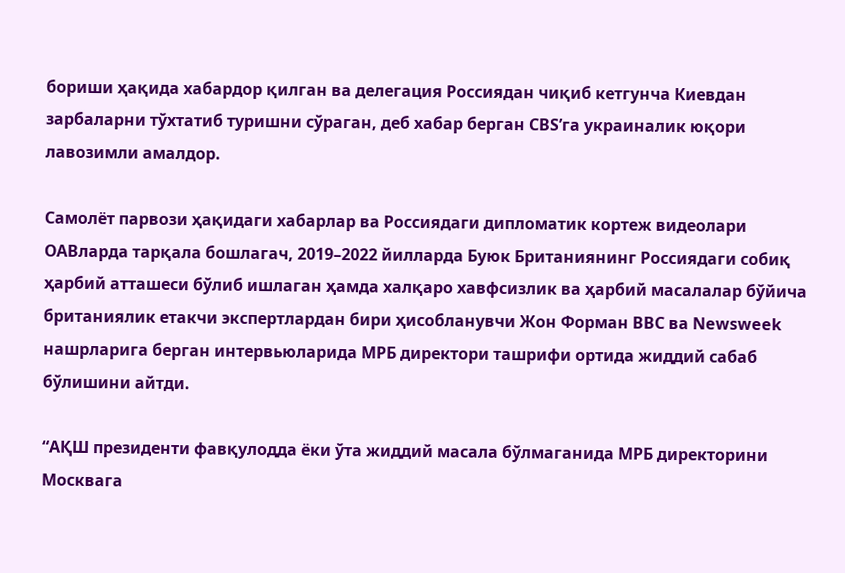бориши ҳақида хабардор қилган ва делегация Россиядан чиқиб кетгунча Киевдан зарбаларни тўхтатиб туришни сўраган, деб хабар берган CBS’га украиналик юқори лавозимли амалдор.

Самолёт парвози ҳақидаги хабарлар ва Россиядаги дипломатик кортеж видеолари ОАВларда тарқала бошлагач, 2019–2022 йилларда Буюк Британиянинг Россиядаги собиқ ҳарбий атташеси бўлиб ишлаган ҳамда халқаро хавфсизлик ва ҳарбий масалалар бўйича британиялик етакчи экспертлардан бири ҳисобланувчи Жон Форман BBC ва Newsweek нашрларига берган интервьюларида МРБ директори ташрифи ортида жиддий сабаб бўлишини айтди.

“АҚШ президенти фавқулодда ёки ўта жиддий масала бўлмаганида МРБ директорини Москвага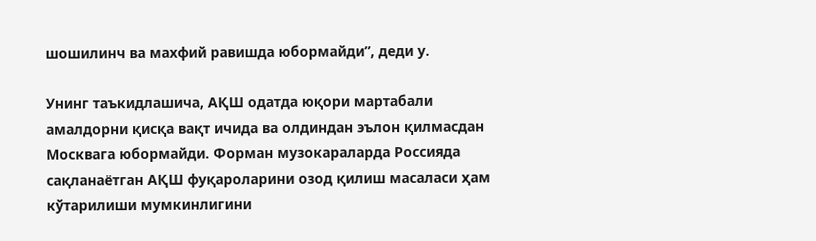шошилинч ва махфий равишда юбормайди”, деди у.

Унинг таъкидлашича, АҚШ одатда юқори мартабали амалдорни қисқа вақт ичида ва олдиндан эълон қилмасдан Москвага юбормайди. Форман музокараларда Россияда сақланаётган АҚШ фуқароларини озод қилиш масаласи ҳам кўтарилиши мумкинлигини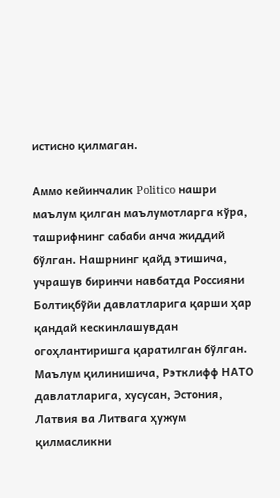истисно қилмаган.

Аммо кейинчалик Politico нашри маълум қилган маълумотларга кўра, ташрифнинг сабаби анча жиддий бўлган. Нашрнинг қайд этишича, учрашув биринчи навбатда Россияни Болтиқбўйи давлатларига қарши ҳар қандай кескинлашувдан огоҳлантиришга қаратилган бўлган. Маълум қилинишича, Рэтклифф НАТО давлатларига, хусусан, Эстония, Латвия ва Литвага ҳужум қилмасликни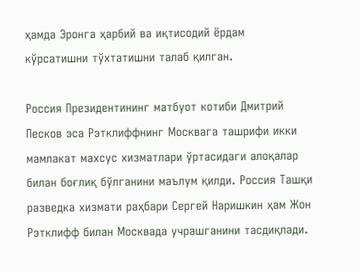ҳамда Эронга ҳарбий ва иқтисодий ёрдам кўрсатишни тўхтатишни талаб қилган.

Россия Президентининг матбуот котиби Дмитрий Песков эса Рэтклиффнинг Москвага ташрифи икки мамлакат махсус хизматлари ўртасидаги алоқалар билан боғлиқ бўлганини маълум қилди. Россия Ташқи разведка хизмати раҳбари Сергей Наришкин ҳам Жон Рэтклифф билан Москвада учрашганини тасдиқлади.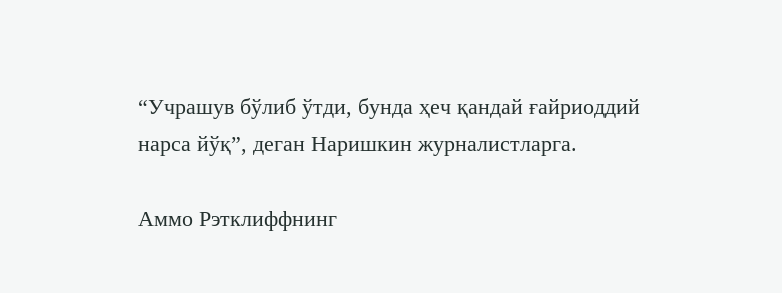“Учрашув бўлиб ўтди, бунда ҳеч қандай ғайриоддий нарса йўқ”, деган Наришкин журналистларга.

Аммо Рэтклиффнинг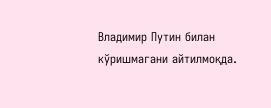Владимир Путин билан кўришмагани айтилмоқда.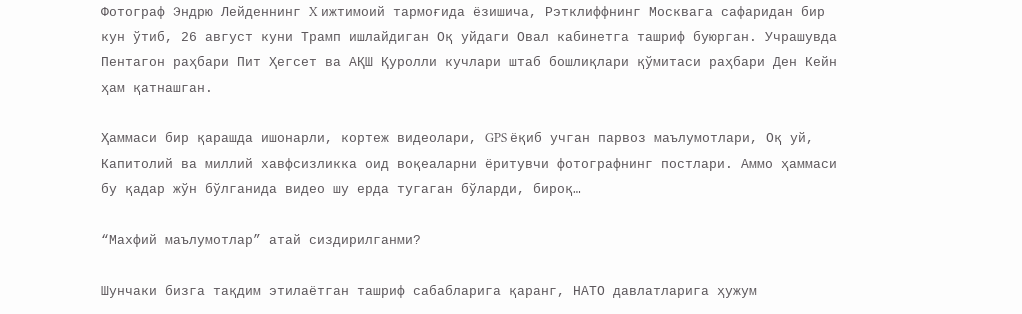Фотограф Эндрю Лейденнинг X ижтимоий тармоғида ёзишича, Рэтклиффнинг Москвага сафаридан бир кун ўтиб, 26 август куни Трамп ишлайдиган Оқ уйдаги Овал кабинетга ташриф буюрган. Учрашувда Пентагон раҳбари Пит Ҳегсет ва АҚШ Қуролли кучлари штаб бошлиқлари қўмитаси раҳбари Ден Кейн ҳам қатнашган.

Ҳаммаси бир қарашда ишонарли, кортеж видеолари, GPS ёқиб учган парвоз маълумотлари, Оқ уй, Капитолий ва миллий хавфсизликка оид воқеаларни ёритувчи фотографнинг постлари. Аммо ҳаммаси бу қадар жўн бўлганида видео шу ерда тугаган бўларди, бироқ…

“Махфий маълумотлар” атай сиздирилганми?

Шунчаки бизга тақдим этилаётган ташриф сабабларига қаранг, НАТО давлатларига ҳужум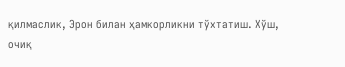қилмаслик, Эрон билан ҳамкорликни тўхтатиш. Хўш, очиқ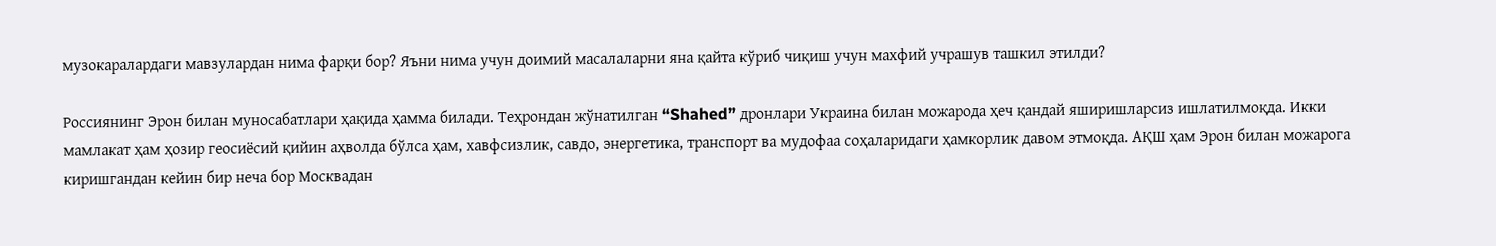музокаралардаги мавзулардан нима фарқи бор? Яъни нима учун доимий масалаларни яна қайта кўриб чиқиш учун махфий учрашув ташкил этилди?

Россиянинг Эрон билан муносабатлари ҳақида ҳамма билади. Теҳрондан жўнатилган “Shahed” дронлари Украина билан можарода ҳеч қандай яширишларсиз ишлатилмоқда. Икки мамлакат ҳам ҳозир геосиёсий қийин аҳволда бўлса ҳам, хавфсизлик, савдо, энергетика, транспорт ва мудофаа соҳаларидаги ҳамкорлик давом этмоқда. АҚШ ҳам Эрон билан можарога киришгандан кейин бир неча бор Москвадан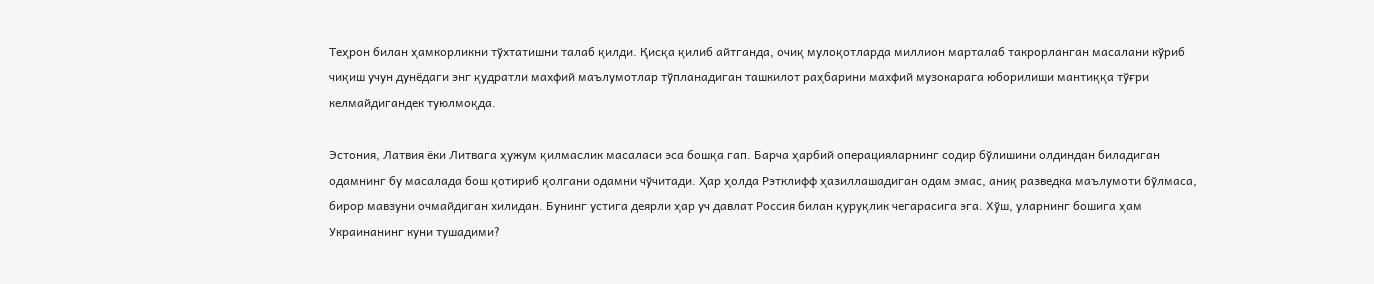Теҳрон билан ҳамкорликни тўхтатишни талаб қилди. Қисқа қилиб айтганда, очиқ мулоқотларда миллион марталаб такрорланган масалани кўриб чиқиш учун дунёдаги энг қудратли махфий маълумотлар тўпланадиган ташкилот раҳбарини махфий музокарага юборилиши мантиққа тўғри келмайдигандек туюлмоқда.

Эстония, Латвия ёки Литвага ҳужум қилмаслик масаласи эса бошқа гап. Барча ҳарбий операцияларнинг содир бўлишини олдиндан биладиган одамнинг бу масалада бош қотириб қолгани одамни чўчитади. Ҳар ҳолда Рэтклифф ҳазиллашадиган одам эмас, аниқ разведка маълумоти бўлмаса, бирор мавзуни очмайдиган хилидан. Бунинг устига деярли ҳар уч давлат Россия билан қуруқлик чегарасига эга. Хўш, уларнинг бошига ҳам Украинанинг куни тушадими?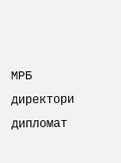МРБ директори дипломат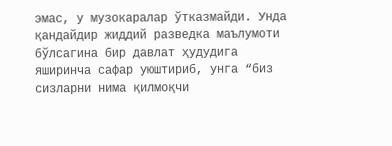эмас, у музокаралар ўтказмайди. Унда қандайдир жиддий разведка маълумоти бўлсагина бир давлат ҳудудига яширинча сафар уюштириб, унга “биз сизларни нима қилмоқчи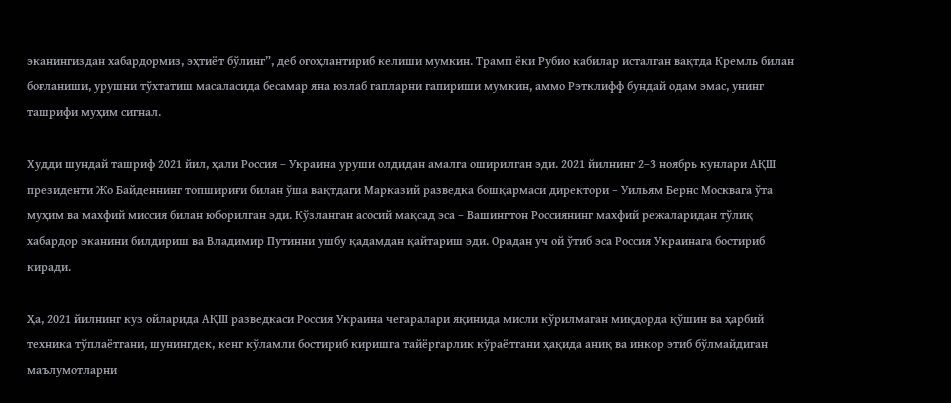эканингиздан хабардормиз, эҳтиёт бўлинг”, деб огоҳлантириб келиши мумкин. Трамп ёки Рубио кабилар исталган вақтда Кремль билан боғланиши, урушни тўхтатиш масаласида бесамар яна юзлаб гапларни гапириши мумкин, аммо Рэтклифф бундай одам эмас, унинг ташрифи муҳим сигнал.

Худди шундай ташриф 2021 йил, ҳали Россия – Украина уруши олдидан амалга оширилган эди. 2021 йилнинг 2–3 ноябрь кунлари АҚШ президенти Жо Байденнинг топшириғи билан ўша вақтдаги Марказий разведка бошқармаси директори – Уильям Бернс Москвага ўта муҳим ва махфий миссия билан юборилган эди. Кўзланган асосий мақсад эса – Вашингтон Россиянинг махфий режаларидан тўлиқ хабардор эканини билдириш ва Владимир Путинни ушбу қадамдан қайтариш эди. Орадан уч ой ўтиб эса Россия Украинага бостириб киради.

Ҳа, 2021 йилнинг куз ойларида АҚШ разведкаси Россия Украина чегаралари яқинида мисли кўрилмаган миқдорда қўшин ва ҳарбий техника тўплаётгани, шунингдек, кенг кўламли бостириб киришга тайёргарлик кўраётгани ҳақида аниқ ва инкор этиб бўлмайдиган маълумотларни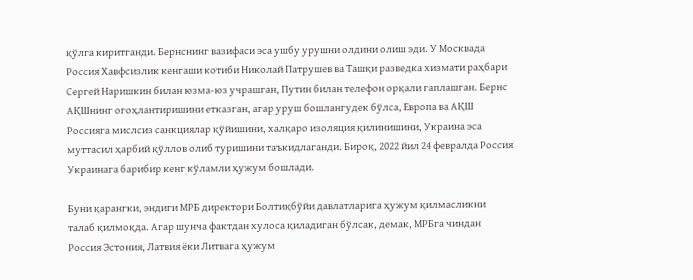қўлга киритганди. Бернснинг вазифаси эса ушбу урушни олдини олиш эди. У Москвада Россия Хавфсизлик кенгаши котиби Николай Патрушев ва Ташқи разведка хизмати раҳбари Сергей Наришкин билан юзма-юз учрашган, Путин билан телефон орқали гаплашган. Бернс АҚШнинг огоҳлантиришини етказган, агар уруш бошлангудек бўлса, Европа ва АҚШ Россияга мислсиз санкциялар қўйишини, халқаро изоляция қилинишини, Украина эса муттасил ҳарбий қўллов олиб туришини таъкидлаганди. Бироқ, 2022 йил 24 февралда Россия Украинага барибир кенг кўламли ҳужум бошлади.

Буни қарангки, эндиги МРБ директори Болтиқбўйи давлатларига ҳужум қилмасликни талаб қилмоқда. Агар шунча фактдан хулоса қиладиган бўлсак, демак, МРБга чиндан Россия Эстония, Латвия ёки Литвага ҳужум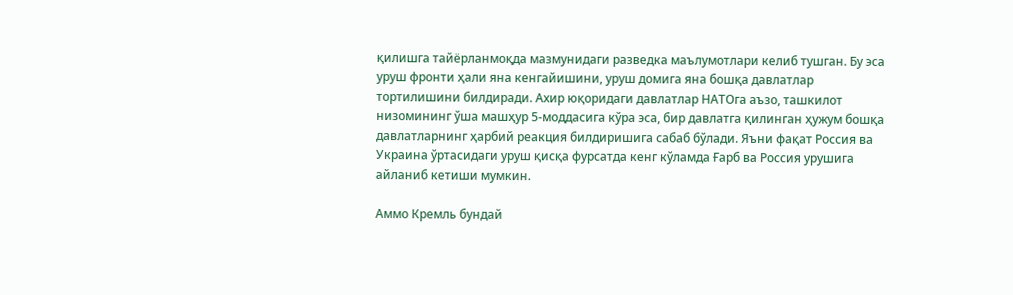қилишга тайёрланмоқда мазмунидаги разведка маълумотлари келиб тушган. Бу эса уруш фронти ҳали яна кенгайишини, уруш домига яна бошқа давлатлар тортилишини билдиради. Ахир юқоридаги давлатлар НАТОга аъзо, ташкилот низомининг ўша машҳур 5-моддасига кўра эса, бир давлатга қилинган ҳужум бошқа давлатларнинг ҳарбий реакция билдиришига сабаб бўлади. Яъни фақат Россия ва Украина ўртасидаги уруш қисқа фурсатда кенг кўламда Ғарб ва Россия урушига айланиб кетиши мумкин.

Аммо Кремль бундай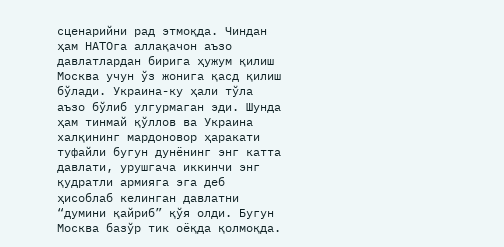сценарийни рад этмоқда. Чиндан ҳам НАТОга аллақачон аъзо давлатлардан бирига ҳужум қилиш Москва учун ўз жонига қасд қилиш бўлади. Украина-ку ҳали тўла аъзо бўлиб улгурмаган эди. Шунда ҳам тинмай қўллов ва Украина халқининг мардоновор ҳаракати туфайли бугун дунёнинг энг катта давлати, урушгача иккинчи энг қудратли армияга эга деб ҳисоблаб келинган давлатни “думини қайриб” қўя олди. Бугун Москва базўр тик оёқда қолмоқда.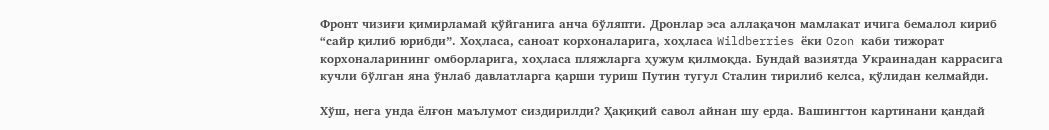Фронт чизиғи қимирламай қўйганига анча бўляпти. Дронлар эса аллақачон мамлакат ичига бемалол кириб “сайр қилиб юрибди”. Хоҳласа, саноат корхоналарига, хоҳласа Wildberries ёки Ozon каби тижорат корхоналарининг омборларига, хоҳласа пляжларга ҳужум қилмоқда. Бундай вазиятда Украинадан каррасига кучли бўлган яна ўнлаб давлатларга қарши туриш Путин тугул Сталин тирилиб келса, қўлидан келмайди.

Хўш, нега унда ёлғон маълумот сиздирилди? Ҳақиқий савол айнан шу ерда. Вашингтон картинани қандай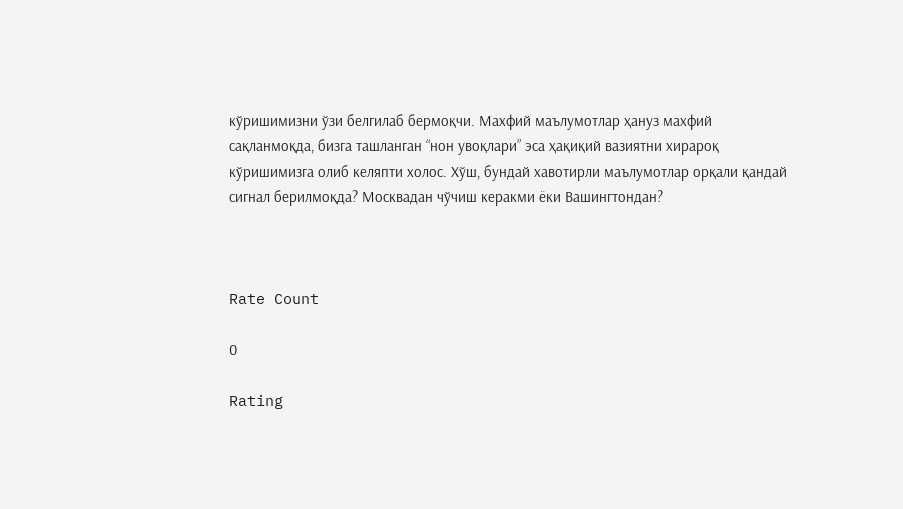кўришимизни ўзи белгилаб бермоқчи. Махфий маълумотлар ҳануз махфий сақланмоқда, бизга ташланган “нон увoқлари” эса ҳақиқий вазиятни хирароқ кўришимизга олиб келяпти холос. Хўш, бундай хавотирли маълумотлар орқали қандай сигнал берилмоқда? Москвадан чўчиш керакми ёки Вашингтондан?



Rate Count

0

Rating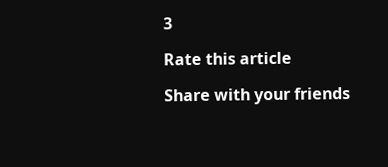3

Rate this article

Share with your friends